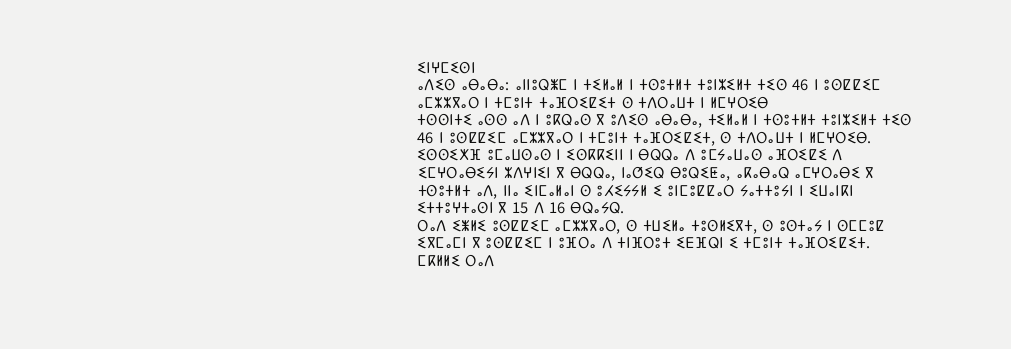ⵉⵏⵖⵎⵉⵙⵏ
ⴰⴷⵉⵙ ⴰⴱⴰⴱⴰ: ⴰⵏⵏⵓⵕⵥⵎ ⵏ ⵜⵉⵍⴰⵍ ⵏ ⵜⵙⵓⵜⵍⵜ ⵜⵓⵏⵣⵉⵍⵜ ⵜⵉⵙ 46 ⵏ ⵓⵙⵇⵇⵉⵎ ⴰⵎⵣⵣⴳⴰⵔ ⵏ ⵜⵎⵓⵏⵜ ⵜⴰⴼⵔⵉⵇⵉⵜ ⵙ ⵜⴷⵔⴰⵡⵜ ⵏ ⵍⵎⵖⵔⵉⴱ
ⵜⵙⵙⵏⵜⵉ ⴰⵙⵙ ⴰⴷ ⵏ ⵓⴽⵕⴰⵙ ⴳ ⵓⴷⵉⵙ ⴰⴱⴰⴱⴰ, ⵜⵉⵍⴰⵍ ⵏ ⵜⵙⵓⵜⵍⵜ ⵜⵓⵏⵣⵉⵍⵜ ⵜⵉⵙ 46 ⵏ ⵓⵙⵇⵇⵉⵎ ⴰⵎⵣⵣⴳⴰⵔ ⵏ ⵜⵎⵓⵏⵜ ⵜⴰⴼⵔⵉⵇⵉⵜ, ⵙ ⵜⴷⵔⴰⵡⵜ ⵏ ⵍⵎⵖⵔⵉⴱ.
ⵉⵙⵙⵉⵅⴼ ⵓⵎⴰⵡⵙⴰⵙ ⵏ ⵉⵙⴽⴽⵉⵏⵏ ⵏ ⴱⵕⵕⴰ ⴷ ⵓⵎⵢⴰⵡⴰⵙ ⴰⴼⵔⵉⵇⵉ ⴷ ⵉⵎⵖⵔⴰⴱⵉⵢⵏ ⵣⴷⵖⵏⵉⵏ ⴳ ⴱⵕⵕⴰ, ⵏⴰⵚⵉⵕ ⴱⵓⵕⵉⵟⴰ, ⴰⴽⴰⴱⴰⵕ ⴰⵎⵖⵔⴰⴱⵉ ⴳ ⵜⵙⵓⵜⵍⵜ ⴰⴷ, ⵏⵏⴰ ⵉⵏⵎⴰⵍⴰⵏ ⵙ ⵓⵃⵉⵢⵢⵍ ⵉ ⵓⵏⵎⵓⵇⵇⴰⵔ ⵢⴰⵜⵜⵓⵢⵏ ⵏ ⵉⵡⴰⵏⴽⵏ ⵉⵜⵜⵓⵖⵜⴰⵙⵏ ⴳ 15 ⴷ 16 ⴱⵕⴰⵢⵕ.
ⵔⴰⴷ ⵉⵥⵍⵉ ⵓⵙⵇⵇⵉⵎ ⴰⵎⵣⵣⴳⴰⵔ, ⵙ ⵜⵡⵉⵍⴰ ⵜⵓⵙⵍⵉⴳⵜ, ⵙ ⵓⵙⵜⴰⵢ ⵏ ⵙⵎⵎⵓⵇ ⵉⴳⵎⴰⵎⵏ ⴳ ⵓⵙⵇⵇⵉⵎ ⵏ ⵓⴼⵔⴰ ⴷ ⵜⵏⴼⵔⵓⵜ ⵉⴹⴼⵕⵏ ⵉ ⵜⵎⵓⵏⵜ ⵜⴰⴼⵔⵉⵇⵉⵜ.
ⵎⴽⵍⵍⵉ ⵔⴰⴷ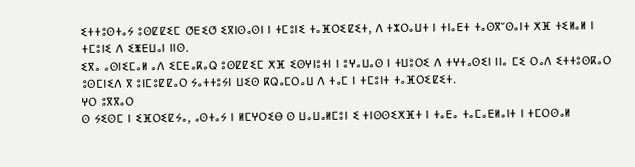ⵉⵜⵜⵓⵙⵜⴰⵢ ⵓⵙⵇⵇⵉⵎ ⵚⴹⵉⵚ ⵉⴳⵏⵙⴰⵙⵏ ⵏ ⵜⵎⵓⵏⵉ ⵜⴰⴼⵔⵉⵇⵉⵜ, ⴷ ⵜⵣⵔⴰⵡⵜ ⵏ ⵜⵏⴰⴹⵜ ⵜⴰⵙⴳⵯⵙⴰⵏⵜ ⵅⴼ ⵜⵉⵍⴰⵍ ⵏ ⵜⵎⵓⵏⵉ ⴷ ⵉⵥⴹⵡⴰⵏ ⵏⵏⵙ.
ⵉⴳⴰ ⴰⵙⵏⵉⵎⴰⵍ ⴰⴷ ⵉⵎⴹⴰⴽⴰⵕ ⵓⵙⵇⵇⵉⵎ ⵅⴼ ⵉⵙⵖⵏⵓⵜⵏ ⵏ ⵓⵖⴰⵡⴰⵙ ⵏ ⵜⵡⵓⵔⵉ ⴷ ⵜⵖⵜⴰⵙⵉⵏ ⵏⵏⴰ ⵎⵉ ⵔⴰⴷ ⵉⵜⵜⵓⵙⴽⴰⵔ ⵓⵙⵎⵏⵉⴷ ⴳ ⵓⵏⵎⵓⵇⵇⴰⵔ ⵢⴰⵜⵜⵓⵢⵏ ⵡⵉⵙ ⴽⵕⴰⵎⵔⴰⵡ ⴷ ⵜⴰⵎ ⵏ ⵜⵎⵓⵏⵜ ⵜⴰⴼⵔⵉⵇⵉⵜ.
ⵖⵔ ⵓⴳⴳⴰⵔ
ⵙ ⵢⵉⵙⵎ ⵏ ⵉⴼⵔⵉⵇⵢⴰ, ⴰⵙⵜⴰⵢ ⵏ ⵍⵎⵖⵔⵉⴱ ⵙ ⵡⴰⵡⴰⵍⵎⵓⵏ ⵉ ⵜⵏⵙⵙⵉⵅⴼⵜ ⵏ ⵜⴰⴹⴰ ⵜⴰⵎⴰⴹⵍⴰⵏⵜ ⵏ ⵜⵎⵔⵙⴰⵍ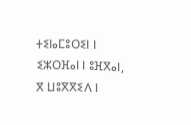ⵜⵉⵏⴰⵎⵓⵔⵉⵏ ⵏ ⵉⵣⵔⴼⴰⵏ ⵏ ⵓⴼⴳⴰⵏ, ⴳ ⵡⵓⴳⴳⵉⴷ ⵏ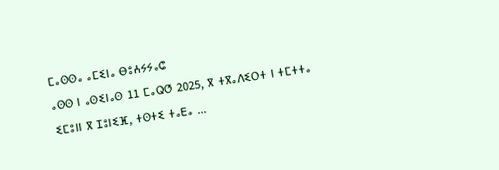ⵎⴰⵙⵙⴰ ⴰⵎⵉⵏⴰ ⴱⵓⵄⵢⵢⴰⵛ
ⴰⵙⵙ ⵏ ⴰⵙⵉⵏⴰⵙ 11 ⵎⴰⵕⵚ 2025, ⴳ ⵜⴳⴰⴷⵉⵔⵜ ⵏ ⵜⵎⵜⵜⴰ ⵉⵎⵓⵏⵏ ⴳ ⵊⵓⵏⵉⴼ, ⵜⵙⵜⵉ ⵜⴰⴹⴰ ...